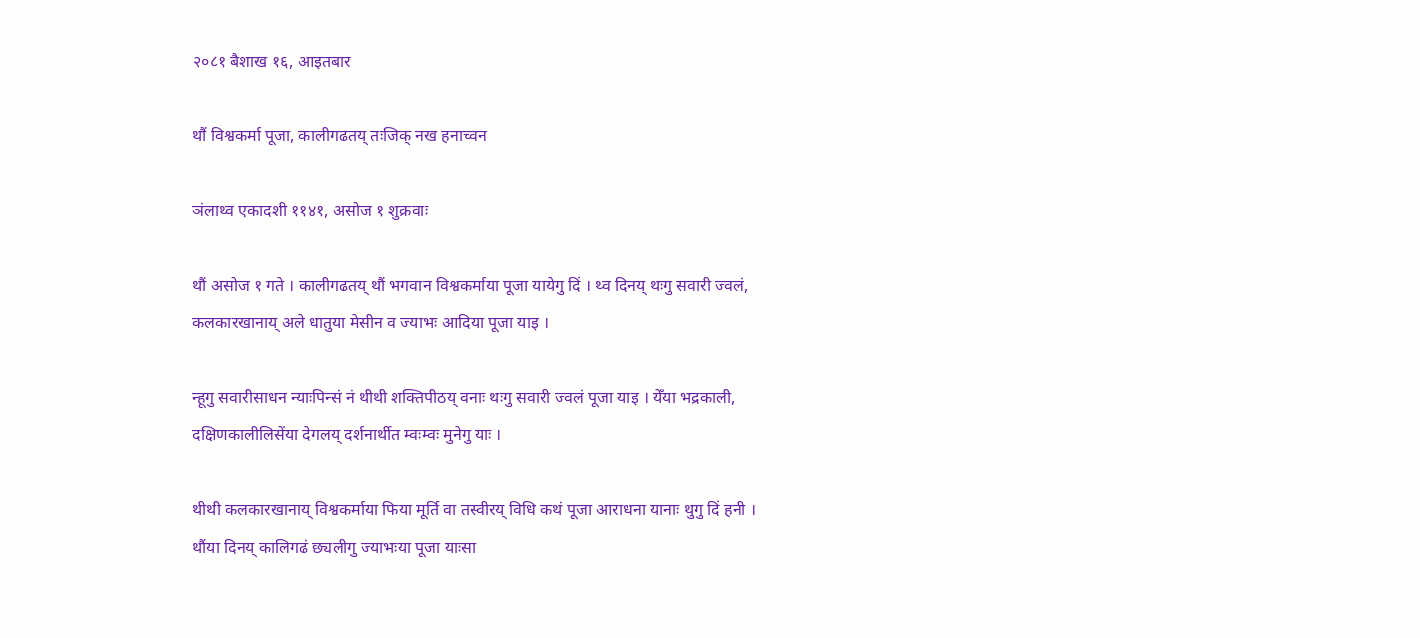२०८१ बैशाख १६, आइतबार

थौं विश्वकर्मा पूजा, कालीगढतय् तःजिक् नख हनाच्वन

ञंलाथ्व एकादशी ११४१, असोज १ शुक्रवाः

थौं असोज १ गते । कालीगढतय् थौं भगवान विश्वकर्माया पूजा यायेगु दिं । थ्व दिनय् थःगु सवारी ज्वलं, कलकारखानाय् अले धातुया मेसीन व ज्याभः आदिया पूजा याइ ।

न्हूगु सवारीसाधन न्याःपिन्सं नं थीथी शक्तिपीठय् वनाः थःगु सवारी ज्वलं पूजा याइ । येँया भद्रकाली, दक्षिणकालीलिसेंया देगलय् दर्शनार्थीत म्वःम्वः मुनेगु याः ।

थीथी कलकारखानाय् विश्वकर्माया फिया मूर्ति वा तस्वीरय् विधि कथं पूजा आराधना यानाः थुगु दिं हनी । थौंया दिनय् कालिगढं छ्यलीगु ज्याभःया पूजा याःसा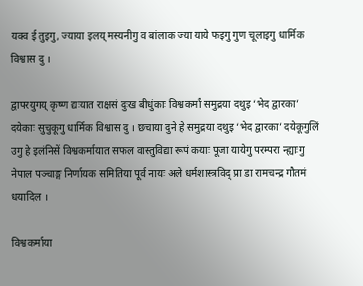यक्व ई तुइगु, ज्याया इलय् मस्यनीगु व बांलाक ज्या याये फइगु गुण चूलाइगु धार्मिक विश्वास दु ।

द्वापरयुगय् कृष्ण द्यःयात राक्षसं दुःख बीधुंकाः विश्वकर्मां समुद्रया दथुइ ‘भेद द्वारका’ दयेकाः सुचुकूगु धार्मिक विश्वास दु । छचाया दुने हे समुद्रया दथुइ ‘भेद द्वारका’ दयेकूगुलिं उगु हे इलंनिसें विश्वकर्मायात सफल वास्तुविद्या रूपं कयाः पूजा यायेगु परम्परा न्ह्याःगु नेपाल पञ्चाङ्ग निर्णायक समितिया पूर्व नायः अले धर्मशास्त्रविद् प्रा डा रामचन्द्र गौतमं धयादिल ।

विश्वकर्माया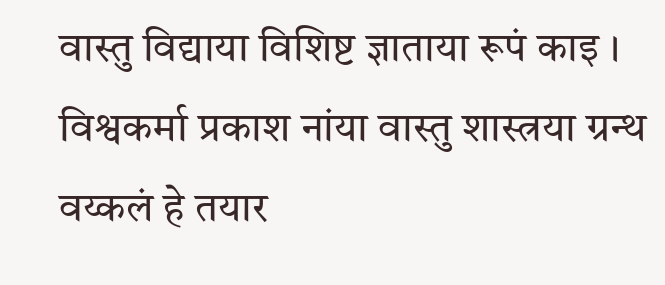वास्तु विद्याया विशिष्ट ज्ञाताया रूपं काइ । विश्वकर्मा प्रकाश नांया वास्तु शास्त्रया ग्रन्थ वय्कलं हे तयार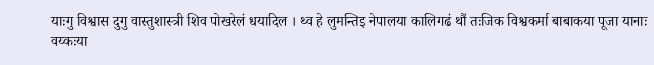याःगु विश्वास दुगु वास्तुशास्त्री शिव पोखरेलं धयादिल । थ्व हे लुमन्तिइ नेपालया कालिगढं थौं तःजिक विश्वकर्मा बाबाकया पूजा यानाः वय्कःया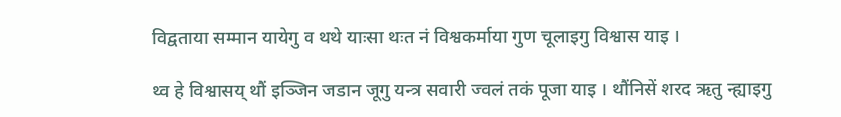विद्वताया सम्मान यायेगु व थथे याःसा थःत नं विश्वकर्माया गुण चूलाइगु विश्वास याइ ।

थ्व हे विश्वासय् थौं इञ्जिन जडान जूगु यन्त्र सवारी ज्वलं तकं पूजा याइ । थौंनिसें शरद ऋतु न्ह्याइगु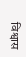विश्वास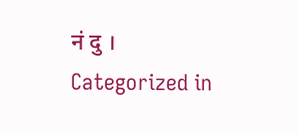नं दु ।
Categorized in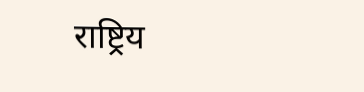राष्ट्रिय